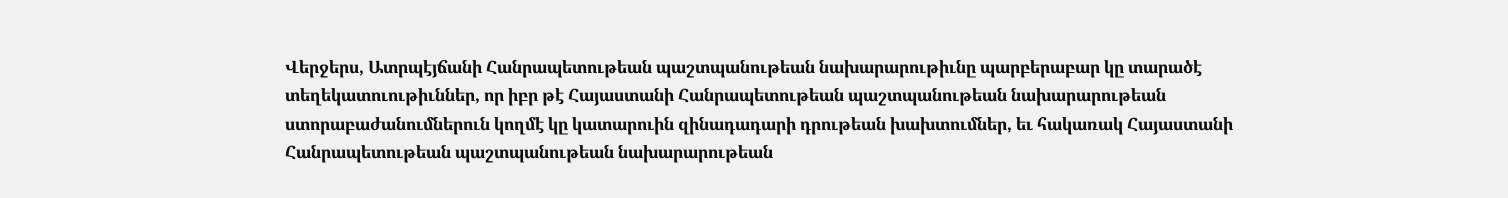Վերջերս, Ատրպէյճանի Հանրապետութեան պաշտպանութեան նախարարութիւնը պարբերաբար կը տարածէ տեղեկատուութիւններ, որ իբր թէ Հայաստանի Հանրապետութեան պաշտպանութեան նախարարութեան ստորաբաժանումներուն կողմէ կը կատարուին զինադադարի դրութեան խախտումներ, եւ հակառակ Հայաստանի Հանրապետութեան պաշտպանութեան նախարարութեան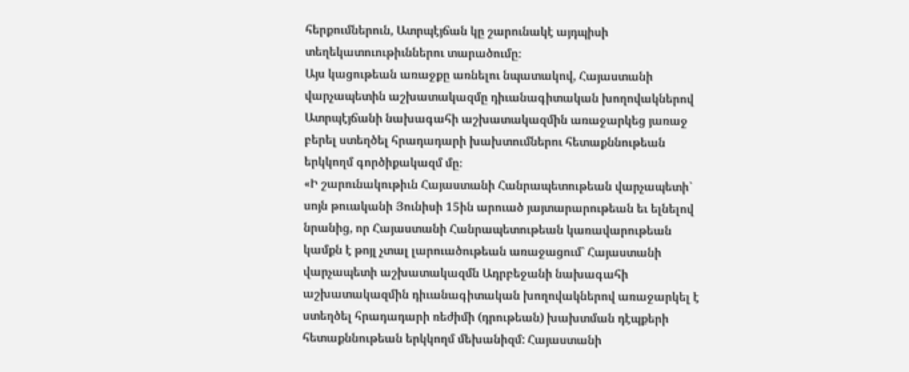հերքումներուն, Ատրպէյճան կը շարունակէ այդպիսի տեղեկատուութիւններու տարածումը։
Այս կացութեան առաջքը առնելու նպատակով, Հայաստանի վարչապետին աշխատակազմը դիւանագիտական խողովակներով Ատրպէյճանի նախագահի աշխատակազմին առաջարկեց յառաջ բերել ստեղծել հրադադարի խախտումներու հետաքննութեան երկկողմ գործիքակազմ մը։
«Ի շարունակութիւն Հայաստանի Հանրապետութեան վարչապետի` սոյն թուականի Յունիսի 15ին արուած յայտարարութեան եւ ելնելով նրանից, որ Հայաստանի Հանրապետութեան կառավարութեան կամքն է թոյլ չտալ լարուածութեան առաջացում` Հայաստանի վարչապետի աշխատակազմն Ադրբեջանի նախագահի աշխատակազմին դիւանագիտական խողովակներով առաջարկել է ստեղծել հրադադարի ռեժիմի (դրութեան) խախտման դէպքերի հետաքննութեան երկկողմ մեխանիզմ: Հայաստանի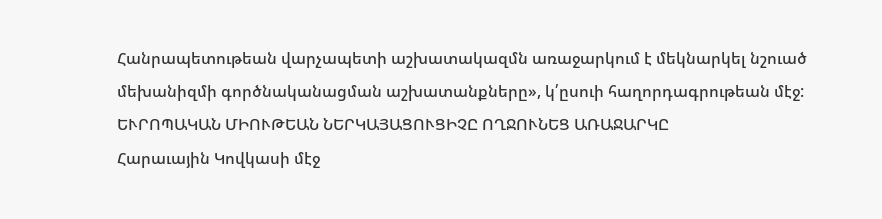Հանրապետութեան վարչապետի աշխատակազմն առաջարկում է մեկնարկել նշուած մեխանիզմի գործնականացման աշխատանքները», կ՛ըսուի հաղորդագրութեան մէջ:
ԵՒՐՈՊԱԿԱՆ ՄԻՈՒԹԵԱՆ ՆԵՐԿԱՅԱՑՈՒՑԻՉԸ ՈՂՋՈՒՆԵՑ ԱՌԱՋԱՐԿԸ
Հարաւային Կովկասի մէջ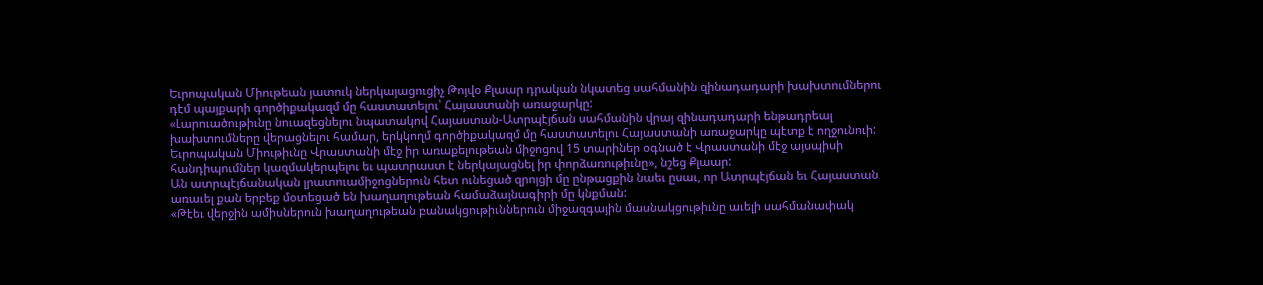Եւրոպական Միութեան յատուկ ներկայացուցիչ Թոյվօ Քլաար դրական նկատեց սահմանին զինադադարի խախտումներու դէմ պայքարի գործիքակազմ մը հաստատելու՝ Հայաստանի առաջարկը:
«Լարուածութիւնը նուազեցնելու նպատակով Հայաստան-Ատրպէյճան սահմանին վրայ զինադադարի ենթադրեալ խախտումները վերացնելու համար, երկկողմ գործիքակազմ մը հաստատելու Հայաստանի առաջարկը պէտք է ողջունուի:
Եւրոպական Միութիւնը Վրաստանի մէջ իր առաքելութեան միջոցով 15 տարիներ օգնած է Վրաստանի մէջ այսպիսի հանդիպումներ կազմակերպելու եւ պատրաստ է ներկայացնել իր փորձառութիւնը», նշեց Քլաար:
Ան ատրպէյճանական լրատուամիջոցներուն հետ ունեցած զրոյցի մը ընթացքին նաեւ ըսաւ, որ Ատրպէյճան եւ Հայաստան առաւել քան երբեք մօտեցած են խաղաղութեան համաձայնագիրի մը կնքման:
«Թէեւ վերջին ամիսներուն խաղաղութեան բանակցութիւններուն միջազգային մասնակցութիւնը աւելի սահմանափակ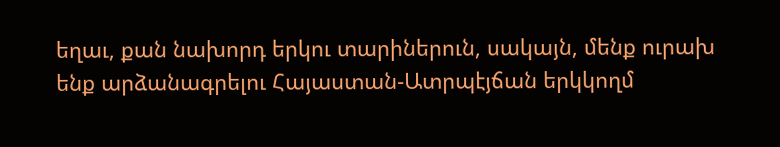եղաւ, քան նախորդ երկու տարիներուն, սակայն, մենք ուրախ ենք արձանագրելու Հայաստան-Ատրպէյճան երկկողմ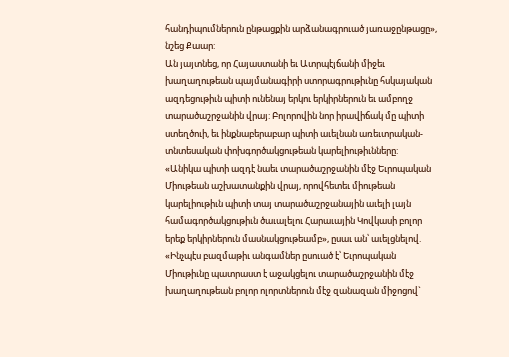հանդիպումներուն ընթացքին արձանագրուած յառաջընթացը», նշեց Քաար:
Ան յայտնեց, որ Հայաստանի եւ Ատրպէյճանի միջեւ խաղաղութեան պայմանագիրի ստորագրութիւնը հսկայական ազդեցութիւն պիտի ունենայ երկու երկիրներուն եւ ամբողջ տարածաշրջանին վրայ: Բոլորովին նոր իրավիճակ մը պիտի ստեղծուի, եւ ինքնաբերաբար պիտի աւելնան առեւտրական-տնտեսական փոխգործակցութեան կարելիութիւնները:
«Անիկա պիտի ազդէ նաեւ տարածաշրջանին մէջ Եւրոպական Միութեան աշխատանքին վրայ, որովհետեւ միութեան կարելիութիւն պիտի տայ տարածաշրջանային աւելի լայն համագործակցութիւն ծաւալելու Հարաւային Կովկասի բոլոր երեք երկիրներուն մասնակցութեամբ», ըսաւ ան՝ աւելցնելով. «Ինչպէս բազմաթիւ անգամներ ըսուած է՝ Եւրոպական Միութիւնը պատրաստ է աջակցելու տարածաշրջանին մէջ խաղաղութեան բոլոր ոլորտներուն մէջ զանազան միջոցով`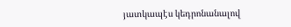յատկապէս կեդրոնանալով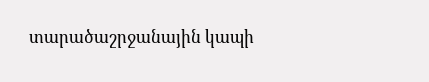տարածաշրջանային կապի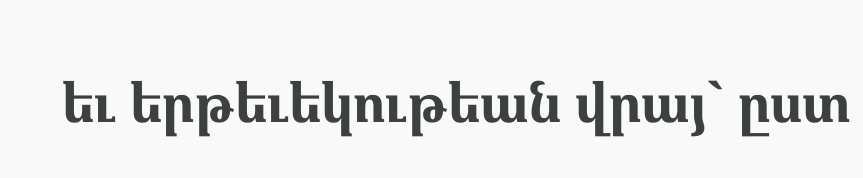եւ երթեւեկութեան վրայ` ըստ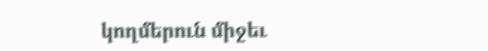կողմերուն միջեւ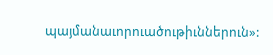պայմանաւորուածութիւններուն»: